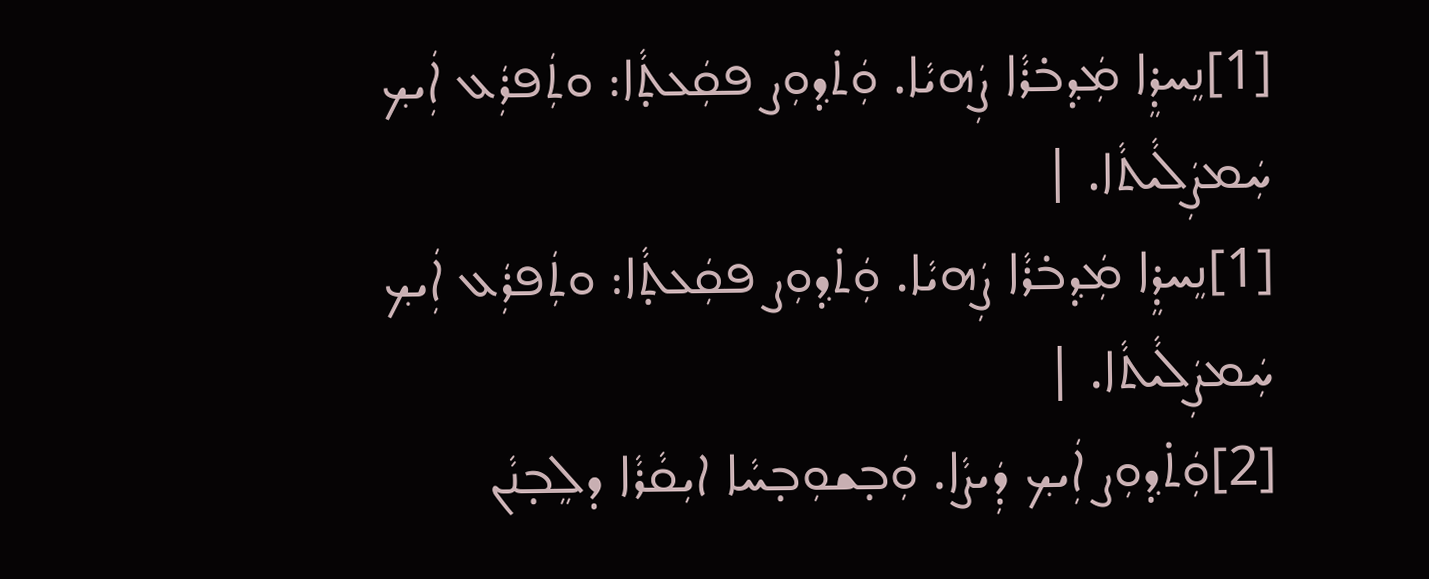[1]ܢܸܚܕܸ̇ܐ ܡܲܕ݂ܒ̇ܪܵܐ ܨܲܗܝܵܐ. ܘܲܬ̇ܕ݂ܘܼܨ ܦܩܲܥܬ̣ܵܐ: ܘܬܲܦܪܲܥ ܐܲܝܟ݂ ܚܲܡܨܲܠܵܝܬܵܐ. |
[1]ܢܸܚܕܸ̇ܐ ܡܲܕ݂ܒ̇ܪܵܐ ܨܲܗܝܵܐ. ܘܲܬ̇ܕ݂ܘܼܨ ܦܩܲܥܬ̣ܵܐ: ܘܬܲܦܪܲܥ ܐܲܝܟ݂ ܚܲܡܨܲܠܵܝܬܵܐ. |
[2]ܘܲܬ̇ܕ݂ܘܼܨ ܐܲܝܟ݂ ܕܲܝܨܵܐ. ܘܲܒ̣ܫܘܼܒ̣ܚܵܐ ܐܝܼܩܵܪܵܐ ܕܠܸܒ̣ܢܵܢ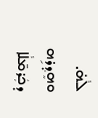ܠܵܗ̇. ܘܗܸܕ݂ܪܹܗ ܕܟܲܪܡ̄ܠܵܐ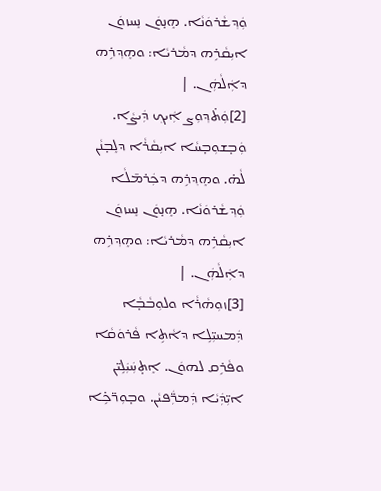ܘܲܕ݂ܫܵܪܘܿܢܵܐ. ܗܸܢ̣ܘܿܢ ܢܸܚܙܘܿܢ ܐܝܼܩܵܪܹܗ ܕܡܵܪܝܵܐ: ܘܗܸܕ݂ܪܹܗ ܕܐܲܠܵܗܲܢ. |
[2]ܘܲܬ̇ܕ݂ܘܼܨ ܐܲܝܟ݂ ܕܲܝܨܵܐ. ܘܲܒ̣ܫܘܼܒ̣ܚܵܐ ܐܝܼܩܵܪܵܐ ܕܠܸܒ̣ܢܵܢ ܠܵܗ̇. ܘܗܸܕ݂ܪܹܗ ܕܟܲܪܡ̄ܠܵܐ ܘܲܕ݂ܫܵܪܘܿܢܵܐ. ܗܸܢ̣ܘܿܢ ܢܸܚܙܘܿܢ ܐܝܼܩܵܪܹܗ ܕܡܵܪܝܵܐ: ܘܗܸܕ݂ܪܹܗ ܕܐܲܠܵܗܲܢ. |
[3]ܙܘܼܗܵܪܵܐ ܘܠܘܼܒܵܒ̣ܵܐ ܕܲܡܚܝܼ̈ܠܹܐ ܕܐܵܬܹܐ ܦܵܪܘܿܩܵܐ ܘܦܵܪܹܩ ܠܗܘܿܢ. ܐܸܬ̣ܚܲܝܲܠܹܝ̈ܢ ܐܝܼ̈ܕܲܝܵܐ ܕܲܡܪ̈ܲܦܝܵܢ. ܘܒ̣ܘܼܪ̈ܟܹ̇ܐ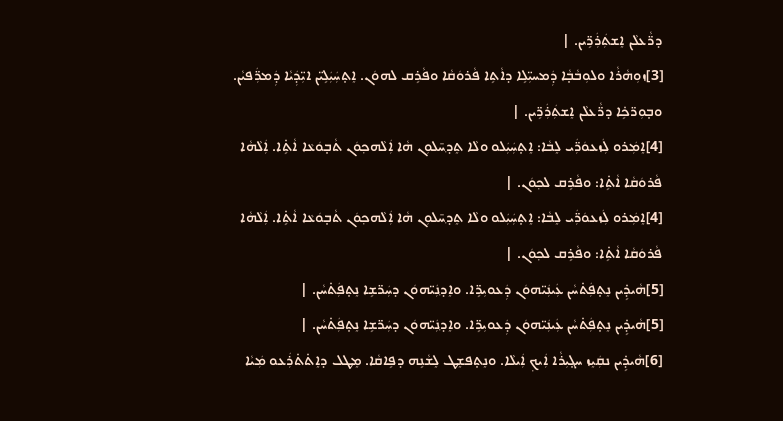ܕܪ̈ܵܥܠܵܢ ܐܸܫܬܲܪܲܪܹ̈ܝܢ. |
[3]ܙܘܼܗܵܪܵܐ ܘܠܘܼܒܵܒ̣ܵܐ ܕܲܡܚܝܼ̈ܠܹܐ ܕܐܵܬܹܐ ܦܵܪܘܿܩܵܐ ܘܦܵܪܹܩ ܠܗܘܿܢ. ܐܸܬ̣ܚܲܝܲܠܹܝ̈ܢ ܐܝܼ̈ܕܲܝܵܐ ܕܲܡܪ̈ܲܦܝܵܢ. ܘܒ̣ܘܼܪ̈ܟܹ̇ܐ ܕܪ̈ܵܥܠܵܢ ܐܸܫܬܲܪܲܪܹ̈ܝܢ. |
[4]ܐܸܡܲܪܘ ܠܲܙܥܘܿܪ̈ܲܝ ܠܸܒܵܐ: ܐܸܬ̣ܚܲܝܲܠܘ ܘܠܵܐ ܬܸܕ݂ܚ̄ܠܘܼܢ ܗܵܐ ܐܲܠܵܗܟ݂ܘܿܢ ܬܵܒ̣ܘܿܥܵܐ ܐܵܬܹ̇ܐ. ܐܲܠܵܗܵܐ ܦܵܪܘܿܩܵܐ ܐܵܬܹ̇ܐ: ܘܦܵܪܹܩ ܠܟ݂ܘܿܢ. |
[4]ܐܸܡܲܪܘ ܠܲܙܥܘܿܪ̈ܲܝ ܠܸܒܵܐ: ܐܸܬ̣ܚܲܝܲܠܘ ܘܠܵܐ ܬܸܕ݂ܚ̄ܠܘܼܢ ܗܵܐ ܐܲܠܵܗܟ݂ܘܿܢ ܬܵܒ̣ܘܿܥܵܐ ܐܵܬܹ̇ܐ. ܐܲܠܵܗܵܐ ܦܵܪܘܿܩܵܐ ܐܵܬܹ̇ܐ: ܘܦܵܪܹܩ ܠܟ݂ܘܿܢ. |
[5]ܗܵܝܕܹ̇ܝܢ ܢܸܬ̣ܦܲܬ̇ܚܵܢ ܥܲܝܢܲܝ̈ܗܘܿܢ ܕܲܥܘܝܼܪܹ̈ܐ. ܘܐܸܕ݂ܢܲܝ̈ܗܘܿܢ ܕܚܲܪ̈ܫܹܐ ܢܸܬ̣ܦܲܬ̇ܚܵܢ. |
[5]ܗܵܝܕܹ̇ܝܢ ܢܸܬ̣ܦܲܬ̇ܚܵܢ ܥܲܝܢܲܝ̈ܗܘܿܢ ܕܲܥܘܝܼܪܹ̈ܐ. ܘܐܸܕ݂ܢܲܝ̈ܗܘܿܢ ܕܚܲܪ̈ܫܹܐ ܢܸܬ̣ܦܲܬ̇ܚܵܢ. |
[6]ܗܵܝܕܹ̇ܝܢ ܢܩܲܝܸܙ ܚܓ̣ܝܼܪܵܐ ܐܲܝܟ݂ ܐܲܝܠܵܐ. ܘܢܸܬ̣ܦܫܸܛ ܠܸܫܵܢܹܗ ܕܦܹܐܩܵܐ. ܡܸܛܠ ܕܐܸܬ̇ܬ̇ܪܲܥܘ ܡܲܝܵܐ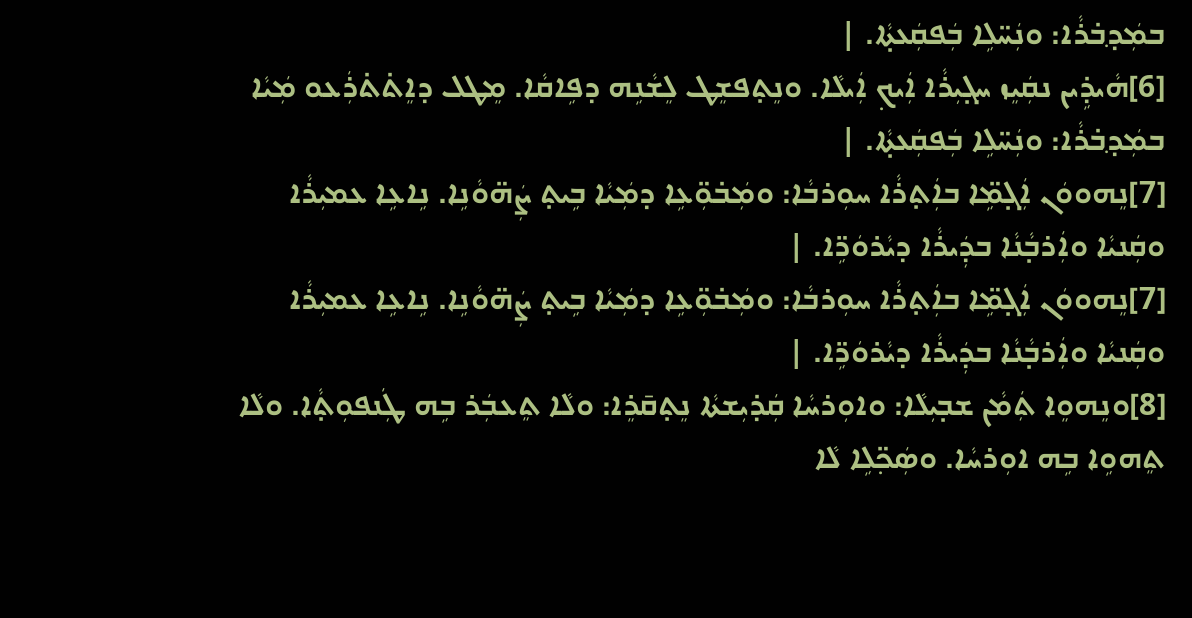ܒܡܲܕ݂ܒ̇ܪܵܐ: ܘܢܲܚ̈ܠܹܐ ܒܲܦܩܲܥܬ̣ܵܐ. |
[6]ܗܵܝܕܹ̇ܝܢ ܢܩܲܝܸܙ ܚܓ̣ܝܼܪܵܐ ܐܲܝܟ݂ ܐܲܝܠܵܐ. ܘܢܸܬ̣ܦܫܸܛ ܠܸܫܵܢܹܗ ܕܦܹܐܩܵܐ. ܡܸܛܠ ܕܐܸܬ̇ܬ̇ܪܲܥܘ ܡܲܝܵܐ ܒܡܲܕ݂ܒ̇ܪܵܐ: ܘܢܲܚ̈ܠܹܐ ܒܲܦܩܲܥܬ̣ܵܐ. |
[7]ܢܸܗܘܘܿܢ ܐܲܓ̣ܡܹ̈ܐ ܒܐܲܬ̣ܪܵܐ ܚܘܼܪܒܵܐ: ܘܡܲܒ̇ܘܼ̈ܥܹܐ ܕܡܲܝܵܐ ܒܹܝܬ̣ ܨܲܗ̈ܘܵܢܹܐ. ܢܹܐܥܹܐ ܥܡܝܼܪܵܐ ܘܩܲܢܝܵܐ ܘܐܲܪܒ̣ܵܢܵܐ ܒܕܲܝܪܵܐ ܕܝܵܪܘܿܪܹ̈ܐ. |
[7]ܢܸܗܘܘܿܢ ܐܲܓ̣ܡܹ̈ܐ ܒܐܲܬ̣ܪܵܐ ܚܘܼܪܒܵܐ: ܘܡܲܒ̇ܘܼ̈ܥܹܐ ܕܡܲܝܵܐ ܒܹܝܬ̣ ܨܲܗ̈ܘܵܢܹܐ. ܢܹܐܥܹܐ ܥܡܝܼܪܵܐ ܘܩܲܢܝܵܐ ܘܐܲܪܒ̣ܵܢܵܐ ܒܕܲܝܪܵܐ ܕܝܵܪܘܿܪܹ̈ܐ. |
[8]ܘܢܸܗܘܸܐ ܬܲܡܵܢ ܫܒ̣ܝܼܠܵܐ: ܘܐܘܼܪܚܵܐ ܩܲܕ̇ܝܼܫܬܵܐ ܢܸܬ̣ܩ̄ܪܸܐ: ܘܠܵܐ ܬܸܥܒܲܪ ܒܹܗ ܛܲܢܦܘܼܬ̣ܵܐ. ܘܠܵܐ ܬܸܗܘܹܐ ܒܹܗ ܐܘܼܪܚܵܐ. ܘܣܲܟ݂̈ܠܹܐ ܠܵܐ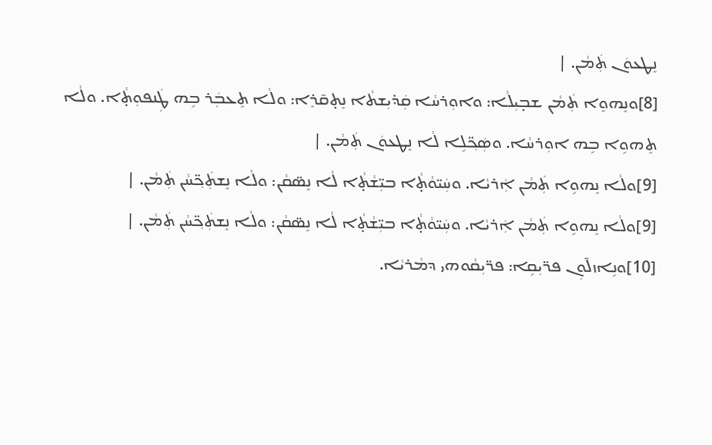ܢܸܛܥܘܿܢ ܬܲܡܵܢ. |
[8]ܘܢܸܗܘܸܐ ܬܲܡܵܢ ܫܒ̣ܝܼܠܵܐ: ܘܐܘܼܪܚܵܐ ܩܲܕ̇ܝܼܫܬܵܐ ܢܸܬ̣ܩ̄ܪܸܐ: ܘܠܵܐ ܬܸܥܒܲܪ ܒܹܗ ܛܲܢܦܘܼܬ̣ܵܐ. ܘܠܵܐ ܬܸܗܘܹܐ ܒܹܗ ܐܘܼܪܚܵܐ. ܘܣܲܟ݂̈ܠܹܐ ܠܵܐ ܢܸܛܥܘܿܢ ܬܲܡܵܢ. |
[9]ܘܠܵܐ ܢܸܗܘܹܐ ܬܲܡܵܢ ܐܲܪܝܵܐ. ܘܚܲܝ̈ܘܵܬ̣ܵܐ ܒܝܼ̈ܫܵܬ̣ܵܐ ܠܵܐ ܢܸܣ̈ܩܵܢ: ܘܠܵܐ ܢܸܫܬܲܟ݂̈ܚܵܢ ܬܲܡܵܢ. |
[9]ܘܠܵܐ ܢܸܗܘܹܐ ܬܲܡܵܢ ܐܲܪܝܵܐ. ܘܚܲܝ̈ܘܵܬ̣ܵܐ ܒܝܼ̈ܫܵܬ̣ܵܐ ܠܵܐ ܢܸܣ̈ܩܵܢ: ܘܠܵܐ ܢܸܫܬܲܟ݂̈ܚܵܢ ܬܲܡܵܢ. |
[10]ܘܢܹܐܙܠ̄ܘܼܢ ܦܪ̈ܝܼܩܹܐ: ܦܪ̈ܝܼܩܵܘܗܝ ܕܡܵܪܝܵܐ.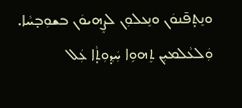ܘܢܸܬ̣ܦ̄ܢܘܿܢ ܘܢܸܥܠܘܼܢ ܠܨܸܗܝܘܿܢ ܒܫܘܼܒ̣ܚܵܐ. ܘܲܠܥܵܠܡܝܼܢ ܬܸܗܘܹܐ ܚܲܕ݂ܘܼܬ̣ܵܐ ܥܲܠ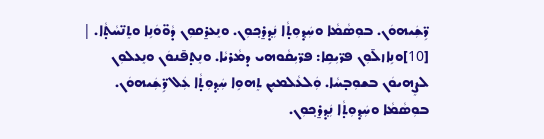ܪܹ̈ܫܲܝܗܘܿܢ. ܒܘܼܣܵܡܵܐ ܘܚܲܕ݂ܘܼܬ̣ܵܐ ܢܲܕ݂ܪ̱ܟ݂ܘܼܢ. ܘܢܸܥܪ̱ܩܘܼܢ ܕܵܘ̈ܘܿܢܹܐ ܘܬܸܢ̈ܚܵܬ̣ܵܐ. |
[10]ܘܢܹܐܙܠ̄ܘܼܢ ܦܪ̈ܝܼܩܹܐ: ܦܪ̈ܝܼܩܵܘܗܝ ܕܡܵܪܝܵܐ. ܘܢܸܬ̣ܦ̄ܢܘܿܢ ܘܢܸܥܠܘܼܢ ܠܨܸܗܝܘܿܢ ܒܫܘܼܒ̣ܚܵܐ. ܘܲܠܥܵܠܡܝܼܢ ܬܸܗܘܹܐ ܚܲܕ݂ܘܼܬ̣ܵܐ ܥܲܠ ܪܹ̈ܫܲܝܗܘܿܢ. ܒܘܼܣܵܡܵܐ ܘܚܲܕ݂ܘܼܬ̣ܵܐ ܢܲܕ݂ܪ̱ܟ݂ܘܼܢ.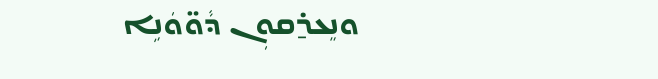ܘܢܸܥܪ̱ܩܘܼܢ ܕܵܘ̈ܘܿܢܹܐ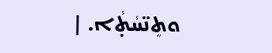ܘܬܸܢ̈ܚܵܬ̣ܵܐ. |